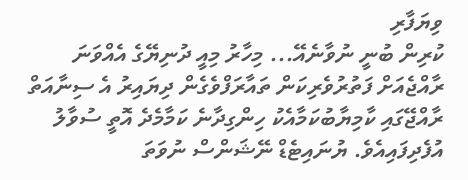ވިޔަފާރި
ކުރިން ބުނީ ނުވާނެއޭ... މިހާރު މިއީ ދުނިޔޭގެ އެއްވަނަ
ރާއްޖެއަށް ފަތުރުވެރިކަން ތައާރަފްވެގެން ދިޔައިރު އެ ސިނާއަތް ރާއްޖޭގައި ކާމިޔާބުކަމާއެކު ހިންގިދާނެ ކަމާމެދެ އޮތީ ސުވާލު އުފެދިފައިއެވެ. ޔުނައިޓެޑް ނޭޝަންސް ނުވަތަ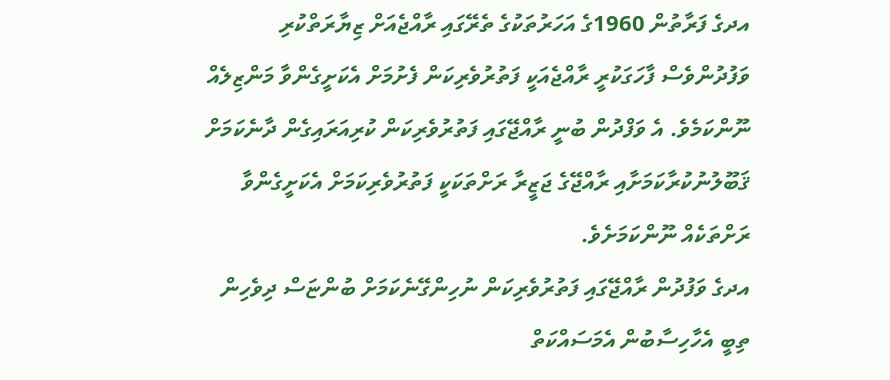އދގެ ފަރާތުން 1960ގެ އަހަރުތަކުގެ ތެރޭގައި ރާއްޖެއަށް ޒިޔާރަތްކުރި ވަފުދުންވެސް ފާހަގަކުރީ ރާއްޖެއަކީ ފަތުރުވެރިކަން ފެށުމަށް އެކަށީގެންވާ މަންޒިލެއް ނޫންކަމެވެ. އެ ވަފްދުން ބުނީ ރާއްޖޭގައި ފަތުރުވެރިކަން ކުރިއަރައިގެން ދާނެކަމަށް ޤަބޫލުނުކުރާކަމަށާއި ރާއްޖޭގެ ޖަޒީރާ ރަށްތަކަކީ ފަތުރުވެރިކަމަށް އެކަށީގެންވާ ރަށްތަކެއް ނޫންކަމަށެވެ.
އދގެ ވަފުދުން ރާއްޖޭގައި ފަތުރުވެރިކަން ނުހިންގޭނެކަމަށް ބުންޏަސް ދިވެހިން ތިބީ އެހާހިސާބުން އެމަސައްކަތް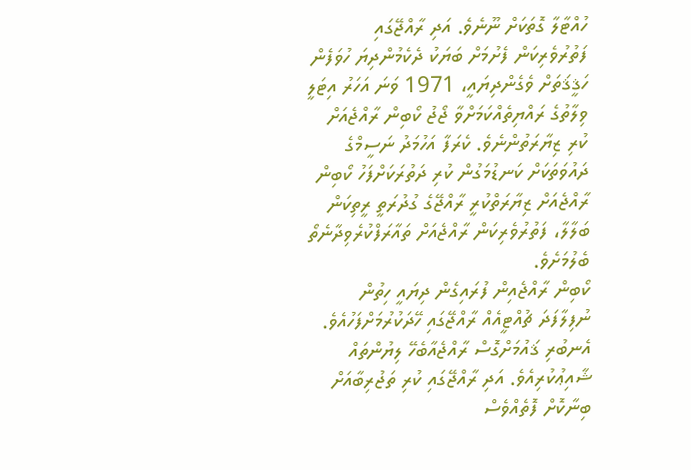ހުއްޓާލާ ގޮތަކަށް ނޫނެވެ. އަދި ރާއްޖޭގައި ފަތުރުވެރިކަން ފެށުމަށް ބަޔަކު ދެކެމުންދިޔަ ހުވަފެން ހަޤީޤަތަށް ވެގެންދިޔައީ، 1971 ވަނަ އަހަރު އިޓަލީ ވިލާތުގެ ރައްޔިތެއްކަމަށްވާ ޖޯޖު ކޯބިން ރާއްޖެއަށް ކުރި ޒިޔާރަތުންނެވެ. ކެރަފާ އަހުމަދު ނަސީމްގެ ދައުވަތަކަށް ކަނޑުމަގުން ކުރި ދަތުރަކަށްފަހު ކޯބިން ރާއްޖެއަށް ޒިޔާރަތްކުރީ ރާއްޖޭގެ ގުދުރަތީ ރީތިކަން ބަލާލާ، ފަތުރުވެރިކަން ރާއްޖެއަށް ތައާރަފްކުރެވިދާނެތޯ ބެލުމަށެވެ.
ކޯބިން ރާއްޖެއިން ފުރައިގެން ދިޔައީ ހިތުން ނުފިލާފަދަ ޗުއްޓީއެއް ރާއްޖޭގައި ހޭދަކުރުމަށްފަހުއެވެ. އެނބުރި ޤައުމަށްގޮސް ރާއްޖެއާބެހޭ ލިޔުންތައް ޝާއިޢުކުރިއެވެ. އަދި ރާއްޖޭގައި ކުރި ތަޖުރިބާއަށް ބިނާކޮށް ފޮތެއްވެސް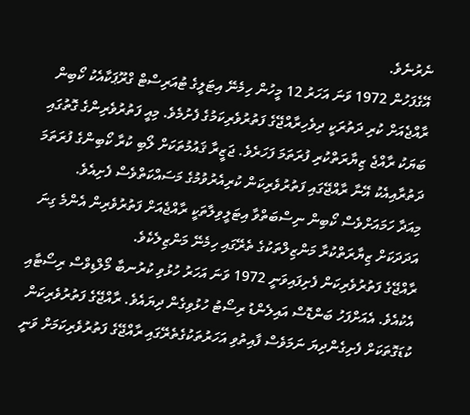ނެރުނެވެ.
އޭގެފަހުން 1972 ވަނަ އަހަރު 12 މީހުން ހިމެނޭ އިޓަލީގެ ޓުއަރިސްޓް ގްރޫޕަކާއެކު ކޯބިން ރާއްޖެއަށް ކުރި ދަތުރަކީ ދިވެހިރާއްޖޭގެ ފަތުރުވެރިކަމުގެ ފެށުމެވެ. މިއީ ފަތުރުވެރިންގެ ގޮތުގައި ބަޔަކު ރާއްޖެ ޒިޔާރަތްކުރި ފުރަތަމަ ފަހަރެވެ. ޖަޒީރާ ޤައުމުތަކަށް ލޯބި ކުރާ ކޯބިންގެ ފުރަތަމަ ދަތުރާއިއެކު އޭނާ ރާއްޖޭގައި ފަތުރުވެރިކަން ކުރިއެރުވުމުގެ މަސައްކަތްވެސް ފެށިއެވެ.
މިއަދާ ހަމައަށްވެސް ކޯބިން ނިސްބަތްވާ އިޓަލީވިލާތަކީ ރާއްޖެއަށް ފަތުރުވެރިން އެންމެ ގިނަ އަދަދަކަށް ޒިޔާރަތްކުރާ މަންޒިލްތަކުގެ ތެރޭގައި ހިމެނޭ މަންޒިލެކެވެ.
ރާއްޖޭގެ ފަތުރުވެރިކަން ފެށިފައިވަނީ 1972 ވަނަ އަހަރު ހުޅުވި ކުރުނބާ މޯލްޑިވްސް ރިސޯޓާއި އެކުއެވެ. އެއަށްފަހު ބަންޑޮސް އައިލެންޑު ރިސޯޓު ހުޅުވިގެން ދިޔައެވެ. ރާއްޖޭގެ ފަތުރުވެރިކަން ކުޑަގޮތަކަށް ފެށިގެންދިޔަ ނަމަވެސް ފާއިތުވި އަހަރުތަކުގެތެރޭގައި ރާއްޖޭގެ ފަތުރުވެރިކަމަށް ވަނީ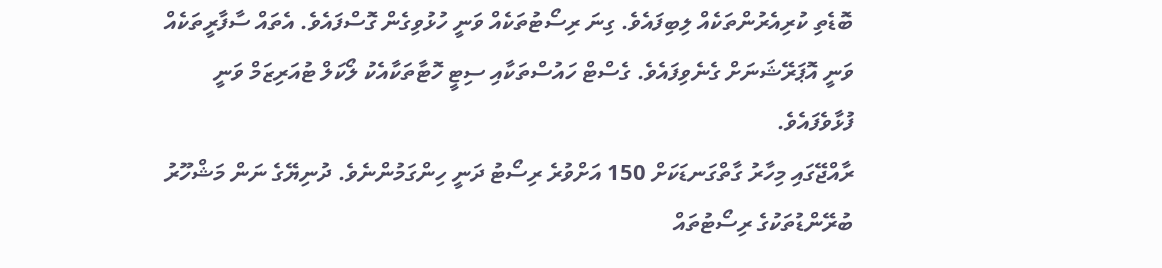ބޮޑެތި ކުރިއެރުންތަކެއް ލިބިފައެވެ. ގިނަ ރިސޯޓުތަކެއް ވަނީ ހުޅުވިގެން ގޮސްފައެވެ. އެތައް ސާފާރީތަކެއް ވަނީ އޮޕަރޭޝަނަށް ގެނެވިފައެވެ. ގެސްޓް ހައުސްތަކާއި ސިޓީ ހޮޓާތަކާއެކު ލޯކަލް ޓުއަރިޒަމް ވަނީ ފުޅާވެފައެވެ.
ރާއްޖޭގައި މިހާރު ގާތްގަނޑަކަށް 150 އަށްވުރެ ރިސޯޓު ދަނީ ހިންގަމުންނެވެ. ދުނިޔޭގެ ނަން މަޝްހޫރު ބުރޭންޑުތަކުގެ ރިސޯޓުތައް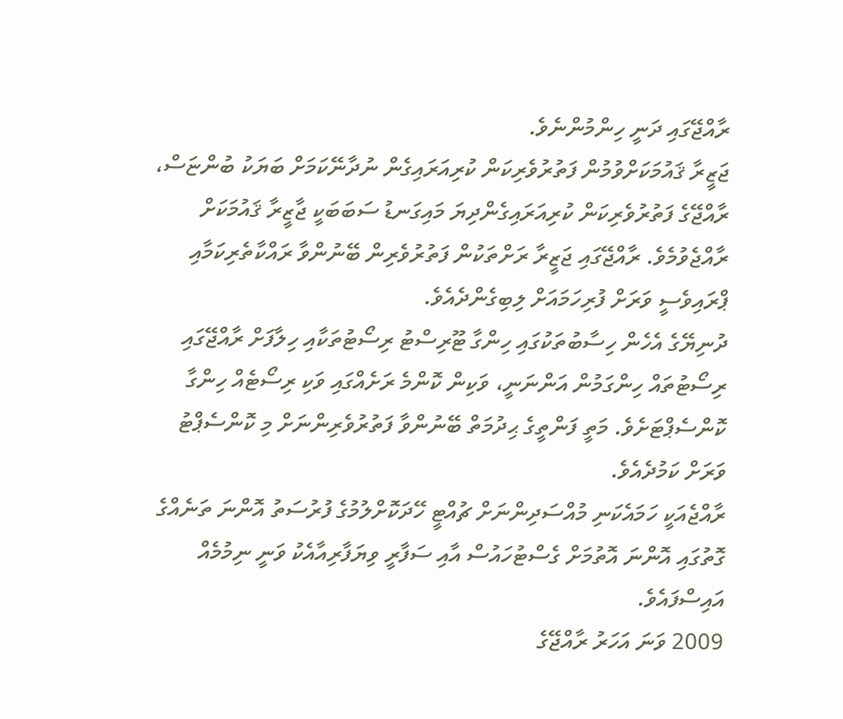ރާއްޖޭގައި ދަނީ ހިންމުންނެވެ.
ޖަޒީރާ ޤައުމަކަށްވުމުން ފަތުރުވެރިކަން ކުރިއަރައިގެން ނުދާނޭކަމަށް ބަޔަކު ބުންޏަސް، ރާއްޖޭގެ ފަތުރުވެރިކަން ކުރިއަރައިގެންދިޔަ މައިގަނޑު ސަބަބަކީ ޖާޒީރާ ޤައުމަކަށް ރާއްޖެވުމެވެ. ރާއްޖޭގައި ޖަޒީރާ ރަށްތަކުން ފަތުރުވެރިން ބޭނުންވާ ރައްކާތެރިކަމާއި ޕްރައިވެސީ ވަރަށް ފުރިހަމައަށް ލިބިގެންދެއެވެ.
ދުނިޔޭގެ އެހެން ހިސާބުތަކުގައި ހިންގާ ޓޫރިސްޓު ރިސޯޓުތަކާއި ހިލާފަށް ރާއްޖޭގައި ރިސޯޓުތައް ހިންގަމުން އަންނަނީ، ވަކިން ކޮންމެ ރަށެއްގައި ވަކި ރިސޯޓެއް ހިންގާ ކޮންސެޕްޓަށެވެ. މަތީ ފަންތީގެ ޙިދުމަތް ބޭނުންވާ ފަތުރުވެރިންނަށް މި ކޮންސެޕްޓު ވަރަށް ކަމުދެއެވެ.
ރާއްޖެއަކީ ހަމައެކަނި މުއްސަދިންނަށް ޗުއްޓީ ހޭދަކޮށްލުމުގެ ފުރުސަތު އޮންނަ ތަނެއްގެ ގޮތުގައި އޮންނަ އޮތުމަށް ގެސްޓުހައުސް އާއި ސަފާރީ ވިޔަފާރިއާއެކު ވަނީ ނިމުމެއް އައިސްފައެވެ.
2009 ވަނަ އަހަރު ރާއްޖޭގެ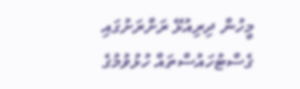މީހުން ދިރިއުޅޭ ރަށްރަށުގައި ގެސްޓުހައުސްތައް ހުޅުވުމުގެ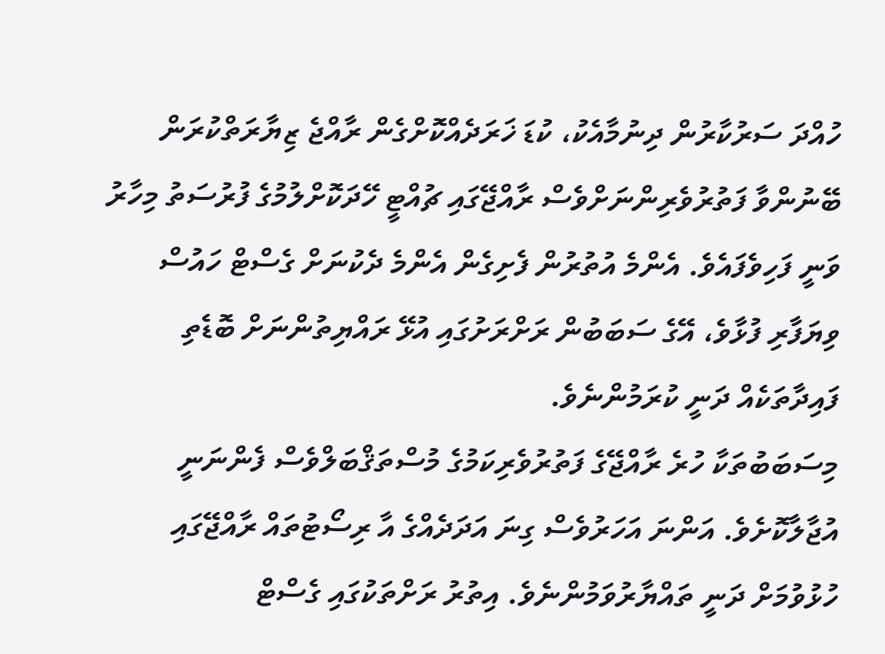ހުއްދަ ސަރުކާރުން ދިނުމާއެކު، ކުޑަ ޚަރަދެއްކޮށްގެން ރާއްޖެ ޒިޔާރަތްކުރަން ބޭނުންވާ ފަތުރުވެރިންނަށްވެސް ރާއްޖޭގައި ޗުއްޓީ ހޭދަކޮށްލުމުގެ ފުރުސަތު މިހާރު ވަނީ ފަހިވެފައެވެ. އެންމެ އުތުރުން ފެށިގެން އެންމެ ދެކުނަށް ގެސްޓް ހައުސް ވިޔަފާރި ފުޅާވެ، އޭގެ ސަބަބުން ރަށްރަށުގައި އުޅޭ ރައްޔިތުންނަށް ބޮޑެތި ފައިދާތަކެއް ދަނީ ކުރަމުންނެވެ.
މިސަބަބުތަކާ ހުރެ ރާއްޖޭގެ ފަތުރުވެރިކަމުގެ މުސްތަޤްބަލްވެސް ފެންނަނީ އުޖާލާކޮށެވެ. އަންނަ އަހަރުވެސް ގިނަ އަދަދެއްގެ އާ ރިސޯޓުތައް ރާއްޖޭގައި ހުޅުވުމަށް ދަނީ ތައްޔާރުވަމުންނެވެ. އިތުރު ރަށްތަކުގައި ގެސްޓް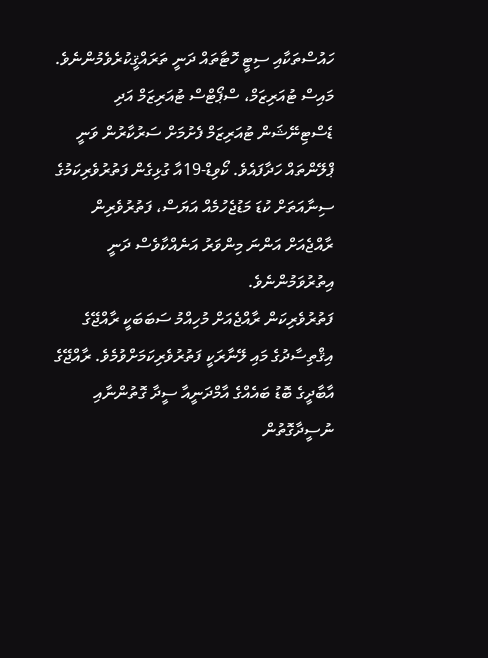ހައުސްތަކާއި ސިޓީ ހޮޓާތައް ދަނީ ތަރައްޤީކުރެވެމުންނެވެ. މައިސް ޓުއަރިޒަމް، ސްޕޯޓްސް ޓުއަރިޒަމް އަދި ޑެސްޓިނޭޝަން ޓުއަރިޒަމް ފެށުމަށް ސަރުކާރުން ވަނީ ޕްލޭންތައް ހަދާފައެވެ. ކޯވިޑް-19އާ ގުޅިގެން ފަތުރުވެރިކަމުގެ ސިނާއަތަށް ކުޑަ މަޑުޖެހުމެއް އަޔަސް، ފަތުރުވެރިން ރާއްޖެއަށް އަންނަ މިންވަރު އަނެއްކާވެސް ދަނީ އިތުރުވަމުންނެވެ.
ފަތުރުވެރިކަން ރާއްޖެއަށް މުހިއްމު ސަބަބަކީ ރާއްޖޭގެ އިޤްތިސާދުގެ މައި ލޭނާރަކީ ފަތުރުވެރިކަމަށްވުމެވެ. ރާއްޖޭގެ އާބާދީގެ ބޮޑު ބައެއްގެ އާމްދަނީއާ ސީދާ ގޮތުންނާއި ނުސީދާގޮތުން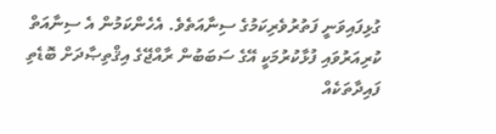ގުޅިފައިވަނީ ފަތުރުވެރިކަމުގެ ސިނާއަތެވެ. އެހެންކަމުން އެ ސިނާއަތް ކުރިއަރުވައި ފުޅާކުރުމަކީ އޭގެ ސަބަބުން ރާއްޖޭގެ އިޤްތިޞާދަށް ބޮޑެތި ފައިދާތަކެއް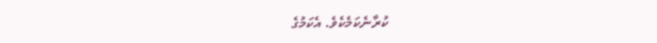ކުރާނެކަމެކެވެ. އެކަމުގެ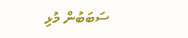ސަބަބުން މުޅި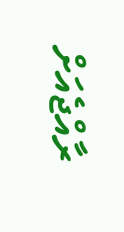ރާއްޖެއަށް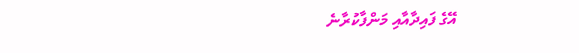އޭގެ ފައިދާއާއި މަންފާކުރާނެ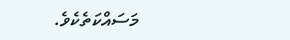މަސައްކަތެކެވެ.